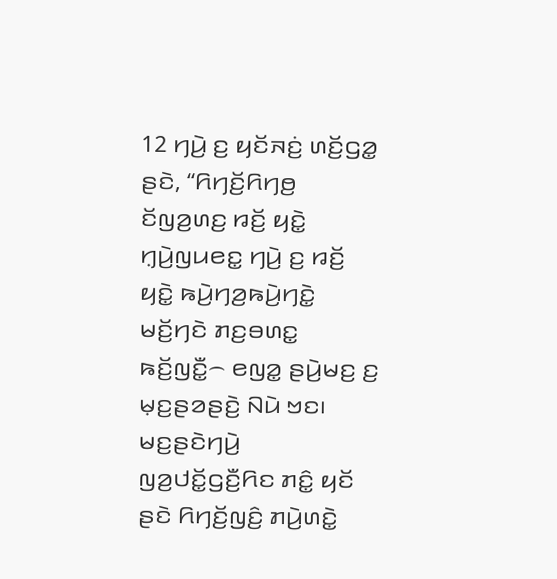12 ꤚꤣꤧ꤬ ꤢ꤬ ꤟꤢꤩꤏꤢꤦ꤬ ꤛꤢꤩ꤬ꤞꤤ꤭ ꤔꤢꤧ, “ꤖꤚꤢꤩ꤬ꤖꤚꤥ꤬ ꤢꤩꤜꤤ꤬ꤛꤢ꤬ ꤙꤢꤩ꤬ ꤟꤢꤧ꤭ ꤚ꤫ꤣꤧ꤬ꤜꤣꤕꤢ꤭ ꤚꤣꤧ꤬ ꤢ꤬ ꤙꤢꤩ꤬ ꤟꤢꤧ꤭ ꤒꤣꤧ꤬ꤚꤤ꤬ꤒꤣꤧ꤬ꤚꤢꤧ꤭ ꤗꤢꤩ꤬ꤚꤢꤧ ꤊꤢ꤬ꤋꤛꤢ꤭ ꤒꤢꤩ꤬ꤜꤢꤪ꤭꤮ ꤕꤜꤤ꤭ ꤔꤣꤧ꤬ꤗꤢ꤬ ꤢ꤬ ꤗ꤫ꤢ꤬ꤔꤤꤔꤢꤧ꤬ ꤡꤣꤧ ꤠꤢ꤯ ꤗꤢ꤬ꤔꤢꤧꤚꤣꤧ꤬ ꤜꤤ꤬ꤓꤢꤩ꤭ꤞꤢꤪ꤬ꤖꤢ ꤊꤢꤨ꤭ ꤟꤢꤩ ꤔꤢꤧ ꤖꤚꤢꤩ꤬ꤜꤢꤨ꤬ ꤊꤣꤧ꤬ꤛꤢꤧ꤭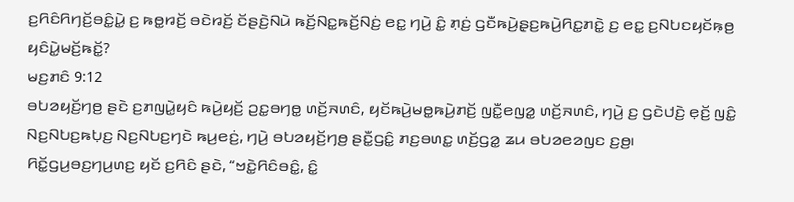ꤢ꤬ꤖꤢꤨꤖꤚꤢꤩ꤬ꤋꤢꤨ꤭ꤣꤧ꤭ ꤢ꤬ ꤒꤥ꤭ꤙꤢꤩ꤬ ꤋꤢꤧꤙꤢꤩ꤬ ꤢꤩꤔꤢꤧ꤬ꤡꤣꤧ ꤒꤢꤩ꤬ꤡꤢ꤭ꤒꤢꤩ꤬ꤡꤢꤦ꤬ ꤕꤢ꤭ ꤚꤣꤧ꤬ ꤢꤨ꤭ ꤊ꤫ꤢꤦ꤬ ꤞꤢꤪꤒꤣꤧ꤬ꤔ꤫ꤢ꤬ꤒꤣꤧ꤬ꤖꤢ꤭ꤊꤢꤧ꤭ ꤢ꤬ ꤕꤢ꤭ ꤢ꤬ꤡꤝꤢꤟꤢꤩꤒ꤫ꤥ꤬ ꤟꤢꤨꤣꤧ꤭ꤗꤢꤩ꤬ꤒꤢꤩ꤭?
ꤗꤢ꤬ꤊꤢꤨ 9:12
ꤋꤝꤤꤟꤢꤩ꤬ꤚꤥ꤬ ꤔꤢꤧ ꤢ꤬ꤊꤜꤣꤧ꤭ꤟꤢꤨ ꤒꤣꤧ꤬ꤟꤢꤩ꤬ ꤑꤢ꤭ꤋꤚꤥ꤭ ꤛꤢꤩ꤬ꤏꤛꤢꤨ, ꤟꤢꤩꤒꤣꤧ꤬ꤗꤥ꤭ꤒꤣꤧ꤬ꤊꤢꤩ꤬ ꤜꤢꤪ꤭ꤕꤜꤤ꤭ ꤛꤢꤩ꤬ꤏꤛꤢꤨ, ꤚꤣꤧ꤬ ꤢ꤬ ꤞꤢꤧꤓꤢꤧ꤬ ꤕ꤫ꤢꤩ꤬ ꤜꤢꤨ꤭ ꤡꤢ꤬ꤡꤝꤢ꤬ꤒꤝ꤫ꤢ꤬ ꤡꤢ꤬ꤡꤝꤢ꤬ꤚꤢꤧ ꤒꤣ꤬ꤕꤢꤦ꤬, ꤚꤣꤧ꤬ ꤋꤝꤤꤟꤢꤩ꤬ꤚꤥ꤬ ꤔꤢꤪ꤭ꤞꤢꤨ꤭ ꤊꤢ꤬ꤋꤛꤢ꤭ ꤛꤢꤩ꤬ꤞꤤ꤭ ꤘꤣ ꤋꤝꤤꤕꤤꤜꤢ ꤢ꤬ꤥ꤬꤯
ꤖꤢꤩ꤭ꤞꤣ꤬ꤋꤢ꤬ꤚꤣ꤬ꤛꤢ꤬ ꤟꤢꤩ ꤢ꤬ꤖꤢꤨ ꤔꤢꤧ, “ꤠꤢꤧ꤭ꤖꤢꤨꤋꤢꤨ꤭, ꤢꤨ꤭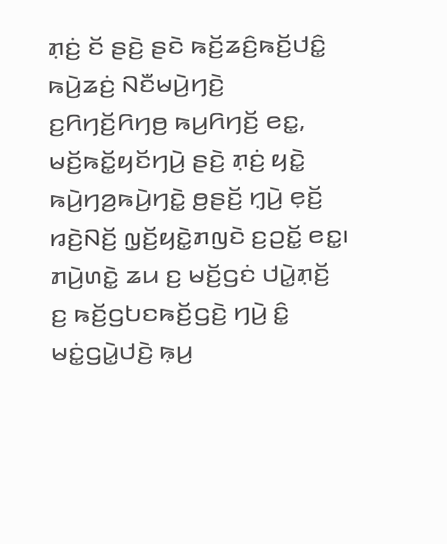ꤊ꤫ꤢꤦ꤬ ꤢꤩ ꤔꤢꤧ꤬ ꤔꤢꤧ ꤒꤢꤩ꤬ꤘꤢꤨ꤬ꤒꤢꤩ꤬ꤓꤢꤨ꤭ ꤒꤣꤧ꤬ꤘꤢꤦ꤬ ꤡꤢꤪꤗꤣꤧ꤬ꤚꤢꤧ꤬ ꤢ꤬ꤖꤚꤢꤩ꤬ꤖꤚꤥ꤬ ꤒꤣ꤬ꤖꤚꤢꤩ꤬ ꤕꤢ꤭, ꤗꤢꤩ꤬ꤒꤢꤩ꤭ꤟꤢꤩꤚꤣꤧ꤬ ꤔꤢꤧ꤬ ꤊ꤫ꤢꤦ꤬ ꤟꤢꤧ꤭ ꤒꤣꤧ꤬ꤚꤤ꤬ꤒꤣꤧ꤬ꤚꤢꤧ꤭ ꤥ꤬ꤔꤢꤩ꤬ ꤚ꤫ꤣꤧ꤬ ꤕ꤫ꤢꤩ꤬ ꤙꤢꤧ꤬ꤡꤢꤩ꤬ ꤜ꤫ꤢꤩ꤬ꤟꤢꤧ꤭ꤊꤜꤢꤧ ꤢ꤬ꤑꤢꤩ꤭ ꤕꤢ꤭꤯
ꤊꤣꤧ꤬ꤛꤢꤧ꤭ ꤘꤣ ꤢ꤬ ꤗꤢꤩ꤬ꤞꤢꤦ ꤓꤣꤧ꤭ꤊ꤫ꤢꤩ꤬ ꤢ꤬ ꤒꤢꤩ꤬ꤞꤝꤢꤒꤢꤩ꤬ꤞꤢꤧ꤬ ꤚꤣꤧ꤬ ꤢꤨ꤭ ꤗꤢꤦ꤭ꤞꤣꤧ꤭ꤓꤢꤧ꤬ ꤒ꤫ꤣ꤬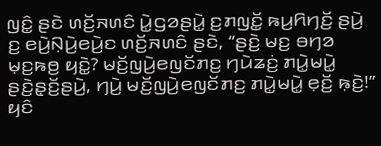ꤜꤢꤨ꤭ ꤔꤢꤧ ꤛꤢꤩ꤬ꤏꤛꤢꤨ ꤣꤧ꤭ꤞꤤꤔꤣꤧ꤭ ꤢ꤬ꤊꤜꤢꤩ꤭ ꤒꤣ꤬ꤖꤚꤢꤩ꤬ ꤔꤣꤧ꤬ ꤢ꤬ ꤕꤣꤧ꤬ꤡ꤫ꤣꤧ꤬ꤕꤣꤧ꤬ꤢ ꤛꤢꤩ꤬ꤏꤛꤢꤨ ꤔꤢꤧ, “ꤔꤢꤧ꤬ ꤗꤢ꤬ ꤋꤚꤤ ꤗ꤫ꤢ꤬ꤒꤥ꤬ ꤟꤢꤧ꤭? ꤗꤢꤩ꤬ꤜꤣꤧ꤬ꤕꤜꤢꤩꤊꤢ꤬ ꤚꤣꤧꤘꤢꤦ꤬ ꤊꤣꤧ꤭ꤗꤣꤧ꤭ ꤔꤢꤧ꤬ꤔ꤫ꤢꤩ꤬ꤔꤣꤧ꤬, ꤚꤣꤧ꤬ ꤗꤢꤩ꤬ꤜꤣꤧ꤬ꤕꤜꤢꤩꤊꤢ꤬ ꤊꤣꤧ꤭ꤗꤣꤧ꤭ ꤕ꤫ꤢꤩ꤬ ꤒ꤫ꤢꤧ꤬!”
ꤟꤢꤨ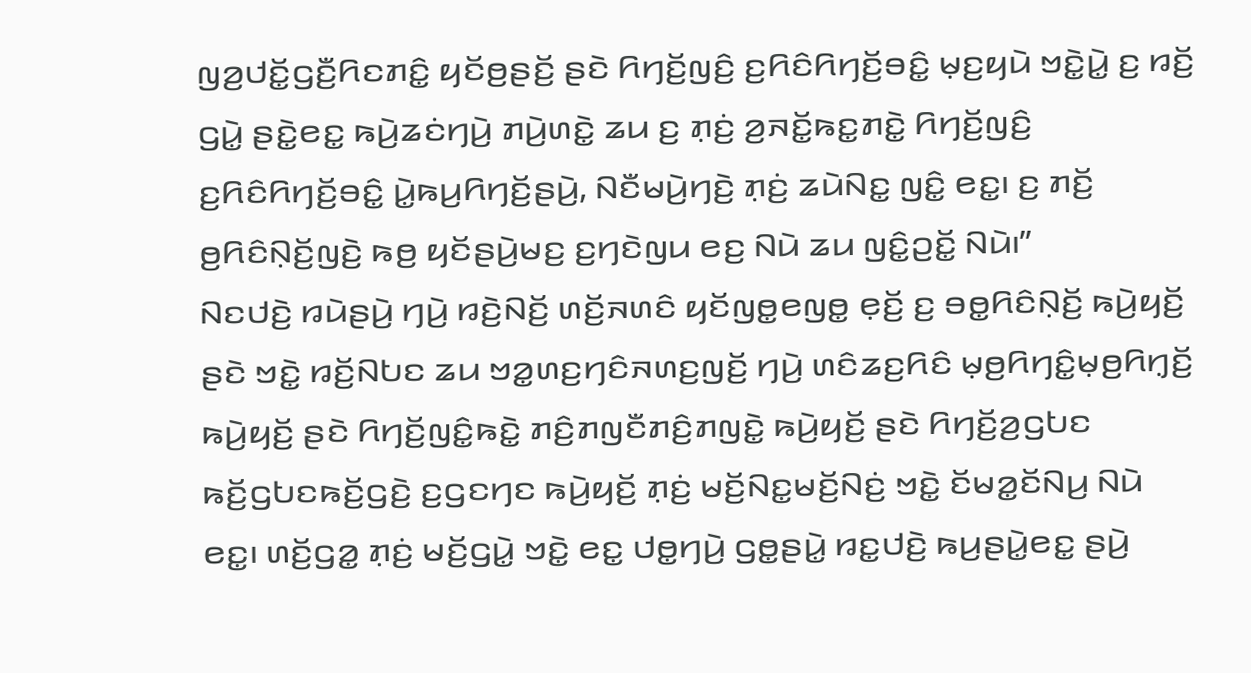ꤜꤤ꤬ꤓꤢꤩ꤭ꤞꤢꤪ꤬ꤖꤢꤊꤢꤨ꤭ ꤟꤢꤩꤥ꤬ꤔꤢꤩ꤬ ꤔꤢꤧ ꤖꤚꤢꤩ꤬ꤜꤢꤨ꤬ ꤢ꤬ꤖꤢꤨꤖꤚꤢꤩ꤬ꤋꤢꤨ꤭ ꤗ꤫ꤢ꤬ꤟꤣꤧ ꤠꤢꤧ꤭ꤣꤧ꤭ ꤢ꤬ ꤙꤢꤩ꤬ ꤞꤣꤧ꤭ ꤔꤢꤧ꤭ꤕꤢ꤭ ꤒꤣꤧ꤬ꤘꤢꤦꤚꤣꤧ꤬ ꤊꤣꤧ꤬ꤛꤢꤧ꤭ ꤘꤣ ꤢ꤬ ꤊ꤫ꤢꤦ꤬ ꤤ꤬ꤏꤢꤩ꤭ꤒꤢ꤭ꤊꤢꤧ꤭ ꤖꤚꤢꤩ꤬ꤜꤢꤨ꤬ ꤢ꤬ꤖꤢꤨꤖꤚꤢꤩ꤬ꤋꤢꤨ꤭ ꤣꤧ꤭ꤒꤣ꤬ꤖꤚꤢꤩ꤬ꤔꤣꤧ꤬, ꤡꤢꤪꤗꤣꤧ꤬ꤚꤢꤧ꤬ ꤊ꤫ꤢꤦ꤬ ꤘꤣꤧꤡꤢ꤭ ꤜꤢꤨ꤭ ꤕꤢ꤭꤯ ꤢ꤬ ꤊꤢꤩ꤬ ꤥ꤬ꤖꤢꤨꤡ꤫ꤢꤩ꤬ꤜꤢꤧ꤬ ꤒꤥ꤬ ꤟꤢꤩꤔꤣꤧ꤬ꤗꤢ꤬ ꤢ꤬ꤚꤢꤧꤜꤣ ꤕꤢ꤬ ꤡꤣꤧ ꤘꤣ ꤜꤢꤨ꤭ꤑꤢꤩ꤭ ꤡꤣꤧ꤯”
ꤡꤢꤓꤢꤧ꤬ ꤙꤣꤧꤔꤣꤧ꤬ ꤚꤣꤧ꤬ ꤙꤢꤧ꤬ꤡꤢꤩ꤬ ꤛꤢꤩ꤬ꤏꤛꤢꤨ ꤟꤢꤩꤜꤥ꤭ꤕꤜꤥ꤭ ꤕ꤫ꤢꤩ꤬ ꤢ꤬ ꤋꤥ꤭ꤖꤢꤨꤡ꤫ꤢꤩ꤬ ꤒꤣꤧ꤬ꤟꤢꤩ꤬ ꤔꤢꤧ ꤠꤢꤧ꤭ ꤙꤢꤩ꤬ꤡꤝꤢ ꤘꤣ ꤠꤤ꤭ꤛꤢ꤬ꤚꤢꤨꤏꤛꤢ꤬ꤜꤢꤩ꤬ ꤚꤣꤧ꤬ ꤛꤢꤨꤘꤢ꤬ꤖꤢꤨ ꤗ꤫ꤥ꤬ꤖꤚꤢꤨ꤭ꤗ꤫ꤥ꤬ꤖꤚ꤫ꤢꤩ꤬ ꤒꤣꤧ꤬ꤟꤢꤩ꤬ ꤔꤢꤧ ꤖꤚꤢꤩ꤬ꤜꤢꤨ꤭ꤒꤢꤧ꤭ ꤊꤢꤨ꤬ꤊꤜꤢꤪꤊꤢꤨ꤬ꤊꤜꤢꤧ꤭ ꤒꤣꤧ꤬ꤟꤢꤩ꤬ ꤔꤢꤧ ꤖꤚꤢꤩ꤬ꤤ꤬ꤞꤝꤢ ꤒꤢꤩ꤬ꤞꤝꤢꤒꤢꤩ꤬ꤞꤢꤧ꤬ ꤢ꤬ꤞꤢꤚꤢ ꤒꤣꤧ꤬ꤟꤢꤩ꤬ ꤊ꤫ꤢꤦ꤬ ꤗꤢꤩ꤬ꤡꤢ꤭ꤗꤢꤩ꤬ꤡꤢꤦ꤬ ꤠꤢꤧ꤭ ꤢꤩꤗꤤ꤭ꤢꤩꤡꤣ꤬ ꤡꤣꤧ ꤕꤢ꤭꤯ ꤛꤢꤩ꤬ꤞꤤ꤭ ꤊ꤫ꤢꤦ꤬ ꤗꤢꤩ꤬ꤞꤣꤧ꤭ ꤠꤢꤧ꤭ ꤕꤢ꤭ ꤓꤥ꤭ꤚꤣꤧ꤬ ꤞꤥ꤭ꤔꤣꤧ꤭ ꤙꤢ꤭ꤓꤢꤧ꤬ ꤒꤣ꤬ꤔꤣꤧ꤭ꤕꤢ꤭ ꤔꤣꤧ꤬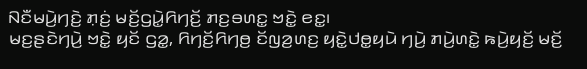ꤡꤢꤪꤗꤣꤧ꤬ꤚꤢꤧ꤬ ꤊ꤫ꤢꤦ꤬ ꤗꤢꤩ꤬ꤞꤣꤧ꤭ꤖꤚꤢꤩ꤬ ꤊꤢ꤬ꤋꤛꤢ꤭ ꤠꤢꤧ꤭ ꤕꤢ꤭꤯
ꤗꤢ꤬ꤔꤢꤧꤚꤣꤧ꤬ ꤠꤢꤧ꤭ ꤟꤢꤩ ꤞꤤ꤭, ꤖꤚꤢꤩ꤬ꤖꤚꤥ꤬ ꤢꤩꤜꤤ꤬ꤛꤢ꤬ ꤟꤢꤧ꤭ꤓꤥ꤭ꤟꤣꤧ ꤚꤣꤧ꤬ ꤊꤣꤧ꤬ꤛꤢꤧ꤭ ꤒꤣꤧ꤬ꤟꤢꤩ꤬ ꤗꤢꤩ꤬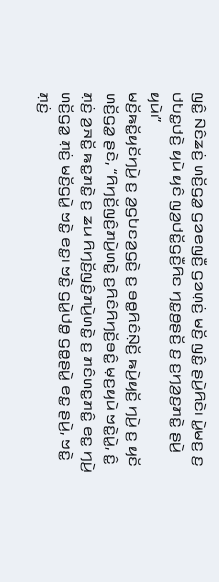ꤜꤢꤨ꤭ ꤡꤢꤨꤘꤢꤦ꤬ ꤛꤢꤩ꤬ꤞꤤ꤭ ꤞꤤꤕꤜꤢꤪ꤬ ꤞꤤꤛ꤫ꤢꤦ꤬ ꤗꤢꤩ꤬ ꤜꤢꤨ꤭ ꤔꤣꤧ꤬ꤖꤢꤧ꤯ ꤣꤧ꤭ꤗꤢ꤬ ꤢ꤬ ꤓꤝꤢ꤭ꤓꤢꤧ꤬ ꤟꤣꤧ ꤟꤢꤨ ꤜꤤ꤬ꤓꤢꤩ꤭ꤞꤢꤪ꤬ꤖꤢ ꤚꤢ꤭ꤥ꤬ꤔꤢꤩ꤬ ꤢ꤬ ꤢ꤬ꤚꤤ꤬ꤢ꤬ꤊꤢꤧ꤭ ꤔꤣꤧ꤬ ꤟꤣꤧ꤯”
ꤗꤢꤩ꤬ꤒꤢꤩ꤭ꤟꤢꤩꤚꤣꤧ꤬ ꤢ꤬ ꤤ꤬ꤞꤝꤢꤤ꤬ꤞꤢꤧ꤬ ꤢ꤬ ꤋꤥ꤭ꤖꤢꤨꤡ꤫ꤢꤩ꤬ ꤒꤣꤧ꤬ꤟꤢꤩ꤬ ꤚꤣꤧ꤬ ꤢ꤬ ꤟꤢꤩ ꤛꤢꤩ꤬ꤞꤤ꤭ ꤔꤢꤧ, “ꤖꤚꤢꤩ꤬ꤜꤢꤨ꤬ꤊꤣꤧ꤬ꤛꤢꤧ꤭ ꤢ꤬ꤖꤢꤨꤖꤚꤢꤩ꤬ꤋꤢꤨ꤭ ꤗ꤫ꤢ꤬ꤟꤣꤧ ꤠꤢꤧ꤭ꤣꤧ꤭, ꤢꤨ꤭ ꤊ꤫ꤢꤦ꤬ ꤤ꤬ꤏꤢꤩ꤭ ꤒꤢ꤭ꤊꤢꤧ꤭ ꤢ꤬ ꤘꤣ ꤖꤚꤢꤩ꤬ꤜꤢꤨ꤬ꤊꤣꤧ꤬ꤛꤢꤧ꤭ ꤢ꤬ ꤊꤢꤨꤛꤢ꤭ꤊꤢꤨ꤭ ꤕꤢ꤭ ꤚꤣꤧ꤬ ꤛꤢꤩ꤬ꤞꤤ꤭ ꤊ꤫ꤢꤦ꤬ ꤗꤢꤩ꤬ꤞꤣꤧ꤭ ꤠꤢꤧ꤭ ꤕꤢ꤭꤯ ꤠꤢꤧ꤭ ꤞꤣꤧ꤭ꤓꤥ꤭ ꤞꤥ꤭ꤔꤣꤧ꤭ ꤕꤢ꤭ ꤔꤣꤧ꤬, ꤠꤢꤧ꤭ ꤊ꤫ꤢꤦ꤬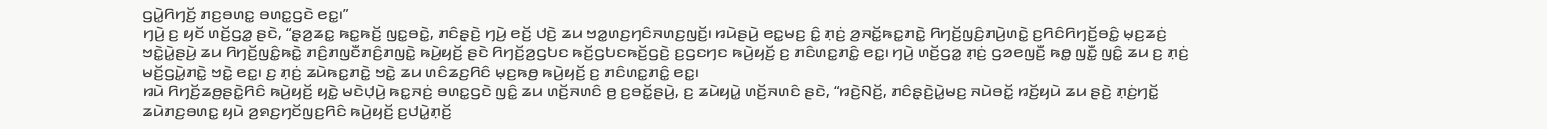ꤞꤣꤧ꤭ꤖꤚꤢꤩ꤬ ꤊꤢ꤬ꤋꤛꤢ꤭ ꤋꤛꤢ꤭ꤞꤢꤧ ꤕꤢ꤭꤯”
ꤚꤣꤧ꤬ ꤢ꤬ ꤟꤢꤩ ꤛꤢꤩ꤬ꤞꤤ꤭ ꤔꤢꤧ, “ꤔ꤫ꤤ꤬ꤘꤢ꤭ ꤒꤢ꤭ꤒꤢꤩ꤬ ꤜꤢ꤭ꤋꤢꤧ꤭, ꤊꤢꤨꤔ꤫ꤢꤧ꤬ ꤚꤣꤧ꤬ ꤕꤢꤩ꤬ ꤓꤢꤧ꤬ ꤘꤣ ꤠꤤ꤭ꤛꤢ꤬ꤚꤢꤨꤏꤛꤢ꤬ꤜꤢꤩ꤬꤯ ꤙꤣꤧꤔꤣꤧ꤬ ꤕꤢ꤭ꤗꤢ꤬ ꤢꤨ꤭ ꤊ꤫ꤢꤦ꤬ ꤤ꤬ꤏꤢꤩ꤭ꤒꤢ꤭ꤊꤢꤧ꤭ ꤖꤚꤢꤩ꤬ꤜꤢꤨ꤬ꤊꤣꤧ꤬ꤛꤢꤧ꤭ ꤢ꤬ꤖꤢꤨꤖꤚꤢꤩ꤬ꤋꤢꤨ꤭ ꤗ꤫ꤢ꤬ꤘꤢꤦ꤬ ꤠꤢꤧ꤭ꤣꤧ꤭ꤔꤣꤧ꤬ ꤘꤣ ꤖꤚꤢꤩ꤬ꤜꤢꤨ꤭ꤒꤢꤧ꤭ ꤊꤢꤨ꤬ꤊꤜꤢꤪꤊꤢꤨ꤬ꤊꤜꤢꤧ꤭ ꤒꤣꤧ꤬ꤟꤢꤩ꤬ ꤔꤢꤧ ꤖꤚꤢꤩ꤬ꤤ꤬ꤞꤝꤢ ꤒꤢꤩ꤬ꤞꤝꤢꤒꤢꤩ꤬ꤞꤢꤧ꤬ ꤢ꤬ꤞꤢꤚꤢ ꤒꤣꤧ꤬ꤟꤢꤩ꤬ ꤢ꤬ ꤊꤢꤨꤛꤢ꤭ꤊꤢꤨ꤭ ꤕꤢ꤭꤯ ꤚꤣꤧ꤬ ꤛꤢꤩ꤬ꤞꤤ꤭ ꤊ꤫ꤢꤦ꤬ ꤞꤤꤕꤜꤢꤪ꤬ ꤒꤥ꤭ ꤜꤢꤪ꤭ ꤜꤢꤨ꤭ ꤘꤣ ꤢ꤬ ꤊ꤫ꤢꤦ꤬ ꤗꤢꤩ꤬ꤞꤣꤧ꤭ꤊꤢꤧ꤭ ꤠꤢꤧ꤭ ꤕꤢ꤭꤯ ꤢ꤬ ꤊ꤫ꤢꤦ꤬ ꤘꤣꤧꤒꤢ꤭ꤊꤢꤧ꤭ ꤠꤢꤧ꤭ ꤘꤣ ꤛꤢꤨꤘꤢ꤬ꤖꤢꤨ ꤗ꤫ꤢ꤬ꤒꤥ꤬ ꤒꤣꤧ꤬ꤟꤢꤩ꤬ ꤢ꤬ ꤊꤢꤨꤛꤢ꤭ꤊꤢꤨ꤭ ꤕꤢ꤭꤯
ꤙꤣꤧ ꤖꤚꤢꤩ꤬ꤘꤥ꤬ꤔꤢꤧ꤭ꤖꤢꤨ ꤒꤣꤧ꤬ꤟꤢꤩ꤬ ꤟꤢꤧ꤭ ꤗꤢꤧꤓ꤫ꤣꤧ꤬ ꤒꤢ꤭ꤏꤢꤦ꤬ ꤋꤛꤢ꤭ꤞꤢꤧ ꤜꤢꤨ꤭ ꤘꤣ ꤛꤢꤩ꤬ꤏꤛꤢꤨ ꤥ꤬ ꤢ꤬ꤋꤢꤩ꤭ꤔꤣꤧ꤬, ꤢ꤬ ꤘꤣꤧꤟꤣꤧ꤭ ꤛꤢꤩ꤬ꤏꤛꤢꤨ ꤔꤢꤧ, “ꤙꤢꤧ꤬ꤡꤢꤩ꤬, ꤊꤢꤨꤔ꤫ꤢꤧ꤬ꤣꤧ꤭ꤗꤢ꤬ ꤏꤣꤧꤋꤢꤩ꤭ ꤙꤢꤩ꤬ꤟꤣꤧ ꤘꤣ ꤔꤢꤧ꤬ ꤊ꤫ꤢꤦ꤬ꤚꤢꤩ꤭ ꤘꤣꤧꤊꤢ꤬ꤋꤛꤢ꤭ ꤟꤣꤧ ꤤ꤬ꤎꤢ꤬ꤚꤢꤩꤜꤢ꤬ꤖꤢꤨ ꤒꤣꤧ꤬ꤟꤢꤩ꤬ ꤢ꤬ꤓꤣꤧ꤭ꤊ꤫ꤢꤩ꤬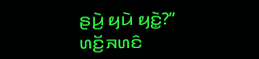ꤔꤣꤧ꤬ ꤟꤣꤧ ꤟꤢꤧ꤭?”
ꤛꤢꤩ꤬ꤏꤛꤢꤨ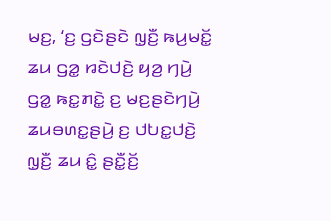ꤗꤢ꤬, ‘ꤢ꤬ ꤞꤢꤧꤔꤢꤧ ꤜ꤫ꤢꤪ꤬ ꤒꤣ꤬ꤗꤢꤩ꤭ ꤘꤣ ꤞꤤ꤭ ꤙꤢꤧꤓꤢꤧ꤬ ꤟꤤ꤬ ꤚꤣꤧ꤬ ꤞꤤ꤭ ꤒꤢ꤭ꤊꤢꤧ꤭ ꤢ꤬ ꤗꤢ꤬ꤔꤢꤧꤚꤣꤧ꤬ ꤘꤣꤋꤛꤢ꤭ꤔꤣꤧ꤬ ꤢ꤬ ꤓꤝꤢ꤭ꤓꤢꤧ꤬ ꤜ꤫ꤢꤪ꤬ ꤘꤣ ꤢꤨ꤭ ꤔꤢꤪ꤭ꤢꤩ꤬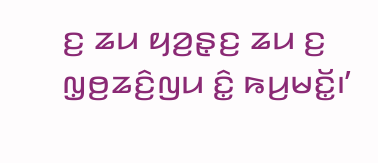ꤢ꤬ ꤘꤣ ꤟꤤ꤬ꤔ꤫ꤢ꤬ ꤘꤣ ꤢ꤬ ꤜ꤫ꤥ꤬ꤘꤢꤨ꤬ꤜꤣ ꤢꤨ꤭ ꤒꤣ꤬ꤗꤢꤩ꤭꤯’